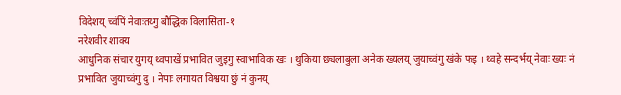विदेशय् च्वंपिं नेवाःतय्गु बौद्धिक विलासिता-१
नरेशवीर शाक्य
आधुनिक संचार युगय् थ्वपाखें प्रभावित जुइगु स्वाभाविक खः । थुकिया छ्यलाबुला अनेक ख्यलय् जुयाच्वंगु खंके फइ । थ्वहे सन्दर्भय् नेवाः ख्यः नं प्रभावित जुयाच्वंगु दु । नेपाः लगायत विश्वया छुं नं कुनय्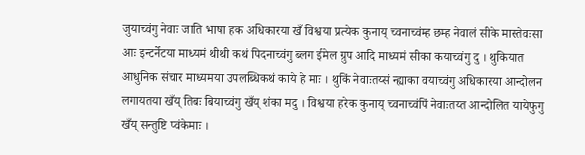जुयाच्वंगु नेवाः जाति भाषा हक अधिकारया खँ विश्वया प्रत्येक कुनाय् च्वनाच्वंम्ह छम्ह नेवालं सीके मास्तेवःसा आः इन्टर्नेटया माध्यमं थीथी कथं पिदनाच्वंगु ब्लग ईमेल ग्रुप आदि माध्यमं सीका कयाच्वंगु दु । थुकियात आधुनिक संचार माध्यमया उपलब्धिकथं काये हे माः । थुकिं नेवाःतय्सं न्ह्याका वयाच्वंगु अधिकारया आन्दोलन लगायतया खँय् तिबः बियाच्वंगु खँय् शंका मदु । विश्वया हरेक कुनाय् च्वनाच्वंपिं नेवाःतय्त आन्दोलित यायेफुगु खँय् सन्तुष्टि प्वंकेमाः ।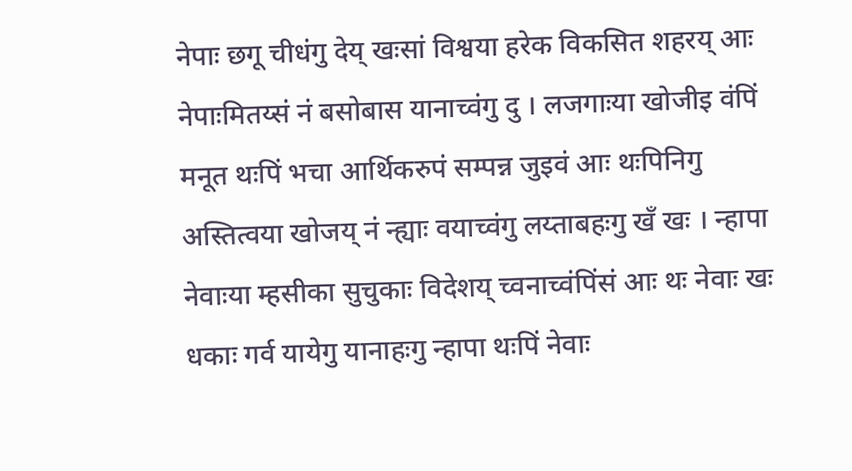नेपाः छगू चीधंगु देय् खःसां विश्वया हरेक विकसित शहरय् आः नेपाःमितय्सं नं बसोबास यानाच्वंगु दु । लजगाःया खोजीइ वंपिं मनूत थःपिं भचा आर्थिकरुपं सम्पन्न जुइवं आः थःपिनिगु अस्तित्वया खोजय् नं न्ह्याः वयाच्वंगु लय्ताबहःगु खँ खः । न्हापा नेवाःया म्हसीका सुचुकाः विदेशय् च्वनाच्वंपिंसं आः थः नेवाः खः धकाः गर्व यायेगु यानाहःगु न्हापा थःपिं नेवाः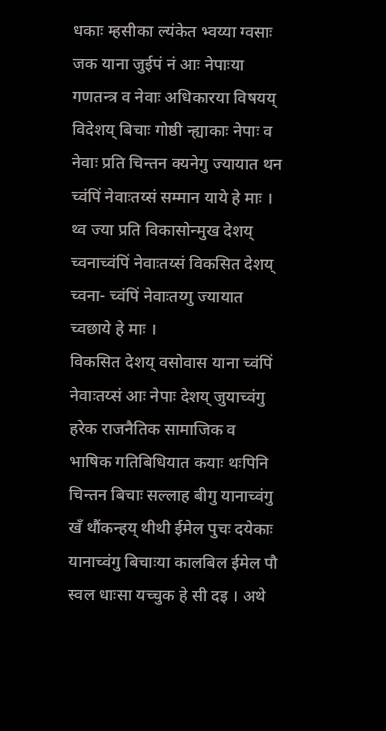धकाः म्हसीका ल्यंकेत भ्वय्या ग्वसाः जक याना जुईपं नं आः नेपाःया गणतन्त्र व नेवाः अधिकारया विषयय् विदेशय् बिचाः गोष्ठी न्ह्याकाः नेपाः व नेवाः प्रति चिन्तन क्यनेगु ज्यायात थन च्वंपिं नेवाःतय्सं सम्मान याये हे माः । थ्व ज्या प्रति विकासोन्मुख देशय् च्वनाच्वंपिं नेवाःतय्सं विकसित देशय् च्वना- च्वंपिं नेवाःतय्गु ज्यायात च्वछाये हे माः ।
विकसित देशय् वसोवास याना च्वंपिं नेवाःतय्सं आः नेपाः देशय् जुयाच्वंगु हरेक राजनैतिक सामाजिक व भाषिक गतिबिधियात कयाः थःपिनि चिन्तन बिचाः सल्लाह बीगु यानाच्वंगु खँ थौंकन्हय् थीथी ईमेल पुचः दयेकाः यानाच्वंगु बिचाःया कालबिल ईमेल पौ स्वल धाःसा यच्चुक हे सी दइ । अथे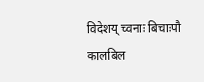विदेशय् च्वनाः बिचाःपौ कालबिल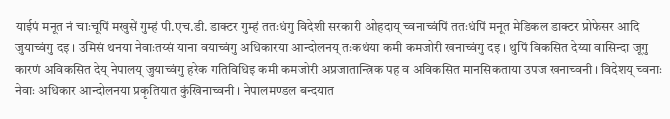याईपं मनूत नं चाःचूपिं मखुसें गुम्हं पी.एच.डी. डाक्टर गुम्हं ततःधंगु विदेशी सरकारी ओहदाय् च्वनाच्वंपिं ततःधंपिं मनूत मेडिकल डाक्टर प्रोफेसर आदि जुयाच्वंगु दइ । उमिसं थनया नेवाःतय्सं याना वयाच्वंगु अधिकारया आन्दोलनय् तःकथंया कमी कमजोरी खनाच्वंगु दइ । थुपिं विकसित देय्या वासिन्दा जूगु कारणं अविकसित देय् नेपालय् जुयाच्वंगु हरेक गतिविधिइ कमी कमजोरी अप्रजातान्त्रिक पह व अविकसित मानसिकताया उपज खनाच्वनी । विदेशय् च्वनाः नेवाः अधिकार आन्दोलनया प्रकृतियात कुंखिनाच्वनी । नेपालमण्डल बन्दयात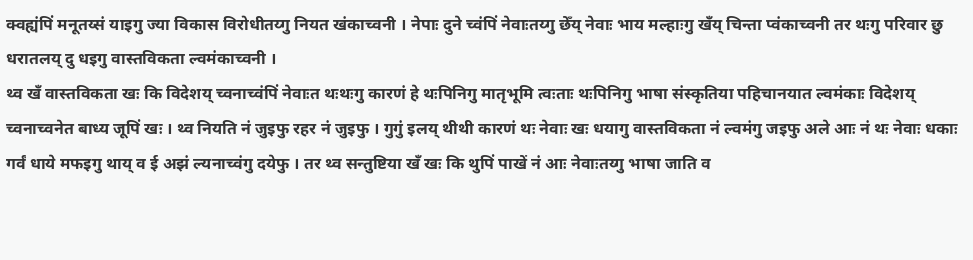क्वह्यंपिं मनूतय्सं याइगु ज्या विकास विरोधीतय्गु नियत खंकाच्वनी । नेपाः दुने च्वंपिं नेवाःतय्गु छेँय् नेवाः भाय मल्हाःगु खँय् चिन्ता प्वंकाच्वनी तर थःगु परिवार छु धरातलय् दु धइगु वास्तविकता ल्वमंकाच्वनी ।
थ्व खँ वास्तविकता खः कि विदेशय् च्वनाच्वंपिं नेवाःत थःथःगु कारणं हे थःपिनिगु मातृभूमि त्वःताः थःपिनिगु भाषा संस्कृतिया पहिचानयात ल्वमंकाः विदेशय् च्वनाच्वनेत बाध्य जूपिं खः । थ्व नियति नं जुइफु रहर नं जुइफु । गुगुं इलय् थीथी कारणं थः नेवाः खः धयागु वास्तविकता नं ल्वमंगु जइफु अले आः नं थः नेवाः धकाः गर्वं धाये मफइगु थाय् व ई अझं ल्यनाच्वंगु दयेफु । तर थ्व सन्तुष्टिया खँ खः कि थुपिं पाखें नं आः नेवाःतय्गु भाषा जाति व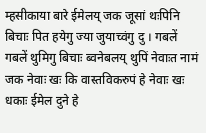म्हसीकाया बारे ईमेलय् जक जूसां थःपिनि बिचाः पित हयेगु ज्या जुयाच्वंगु दु । गबलें गबलें थुमिगु बिचाः ब्वनेबलय् थुपिं नेवाःत नामं जक नेवाः खः कि वास्तविकरुपं हे नेवाः खः धकाः ईमेल दुने हे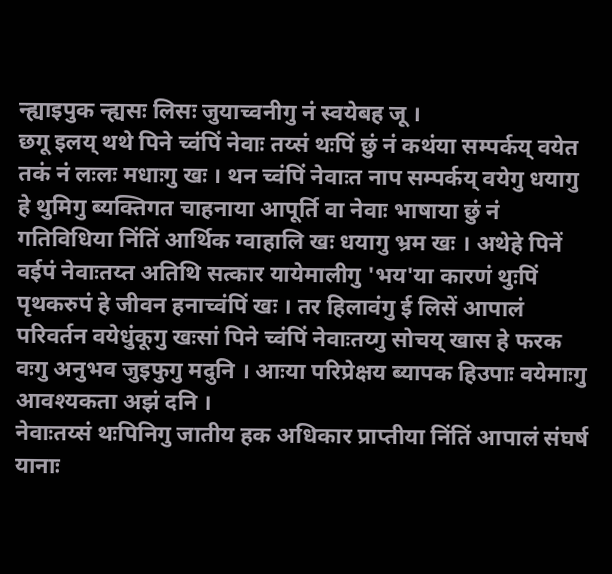न्ह्याइपुक न्ह्यसः लिसः जुयाच्वनीगु नं स्वयेबह जू ।
छगू इलय् थथे पिने च्वंपिं नेवाः तय्सं थःपिं छुं नं कथंया सम्पर्कय् वयेत तकं नं लःलः मधाःगु खः । थन च्वंपिं नेवाःत नाप सम्पर्कय् वयेगु धयागु हे थुमिगु ब्यक्तिगत चाहनाया आपूर्ति वा नेवाः भाषाया छुं नं गतिविधिया निंतिं आर्थिक ग्वाहालि खः धयागु भ्रम खः । अथेहे पिनें वईपं नेवाःतय्त अतिथि सत्कार यायेमालीगु 'भय'या कारणं थुःपिं पृथकरुपं हे जीवन हनाच्वंपिं खः । तर हिलावंगु ई लिसें आपालं परिवर्तन वयेधुंकूगु खःसां पिने च्वंपिं नेवाःतय्गु सोचय् खास हे फरक वःगु अनुभव जुइफुगु मदुनि । आःया परिप्रेक्षय ब्यापक हिउपाः वयेमाःगु आवश्यकता अझं दनि ।
नेवाःतय्सं थःपिनिगु जातीय हक अधिकार प्राप्तीया निंतिं आपालं संघर्ष यानाः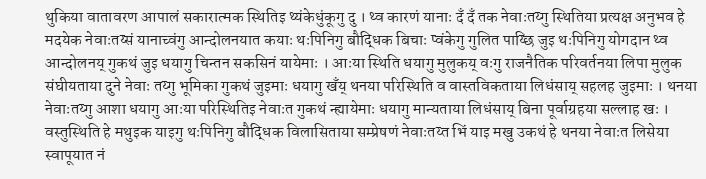थुकिया वातावरण आपालं सकारात्मक स्थितिइ थ्यंकेधुंकूगु दु । थ्व कारणं यानाः दँ दँ तक नेवाःतय्गु स्थितिया प्रत्यक्ष अनुभव हे मदयेक नेवाःतय्सं यानाच्वंगु आन्दोलनयात कयाः थःपिनिगु बौद्धिक बिचाः प्वंकेगु गुलित पाय्छि जुइ थःपिनिगु योगदान थ्व आन्दोलनय् गुकथं जुइ धयागु चिन्तन सकसिनं यायेमाः । आःया स्थिति धयागु मुलुकय् वःगु राजनैतिक परिवर्तनया लिपा मुलुक संघीयताया दुने नेवाः तय्गु भूमिका गुकथं जुइमाः धयागु खँय् थनया परिस्थिति व वास्तविकताया लिधंसाय् सहलह जुइमाः । थनया नेवाःतय्गु आशा धयागु आःया परिस्थितिइ नेवाःत गुकथं न्ह्यायेमाः धयागु मान्यताया लिधंसाय् बिना पूर्वाग्रहया सल्लाह खः । वस्तुस्थिति हे मथुइक याइगु थःपिनिगु बौद्धिक विलासिताया सम्प्रेषणं नेवाःतय्त भिं याइ मखु उकथं हे थनया नेवाःत लिसेया स्वापूयात नं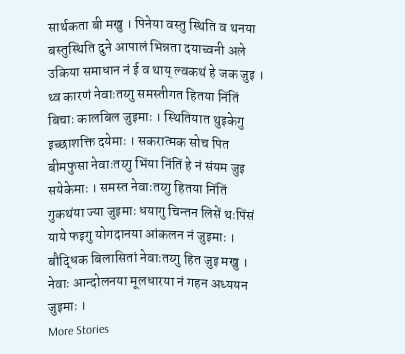सार्थकता बी मखु । पिनेया वस्तु स्थिति व थनया बस्तुस्थिति दुने आपालं भिन्नता दयाच्वनी अले उकिया समाधान नं ई व थाय् ल्वकथं हे जक जुइ ।
थ्व कारणं नेवाःतय्गु समस्तीगत हितया निंतिं बिचाः कालबिल जुइमाः । स्थितियात थुइकेगु इच्छाशक्ति दयेमाः । सकरात्मक सोच पित बीमफुसा नेवाःतय्गु भिंया निंतिं हे नं संयम जुइ सयेकेमाः । समस्त नेवाःतय्गु हितया निंतिं गुकथंया ज्या जुइमाः धयागु चिन्तन लिसें थःपिंसं याये फइगु योगदानया आंकलन नं जुइमाः । बौद्धिक बिलासितां नेवाःतय्गु हित जुइ मखु । नेवाः आन्दोलनया मूलधारया नं गहन अध्ययन जुइमाः ।
More Stories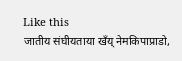Like this
जातीय संघीयताया खँय् नेमकिपाप्राडो,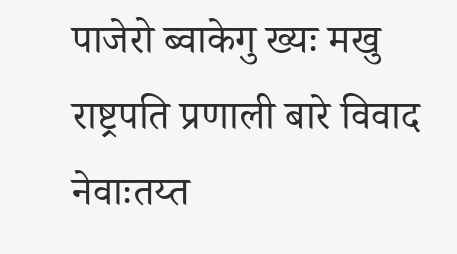पाजेरो ब्वाकेगु ख्यः मखु
राष्ट्रपति प्रणाली बारे विवाद
नेवाःतय्त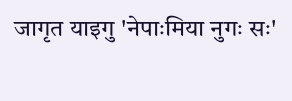जागृत याइगु 'नेपाःमिया नुगः सः'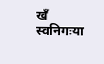खँ स्वनिगःया